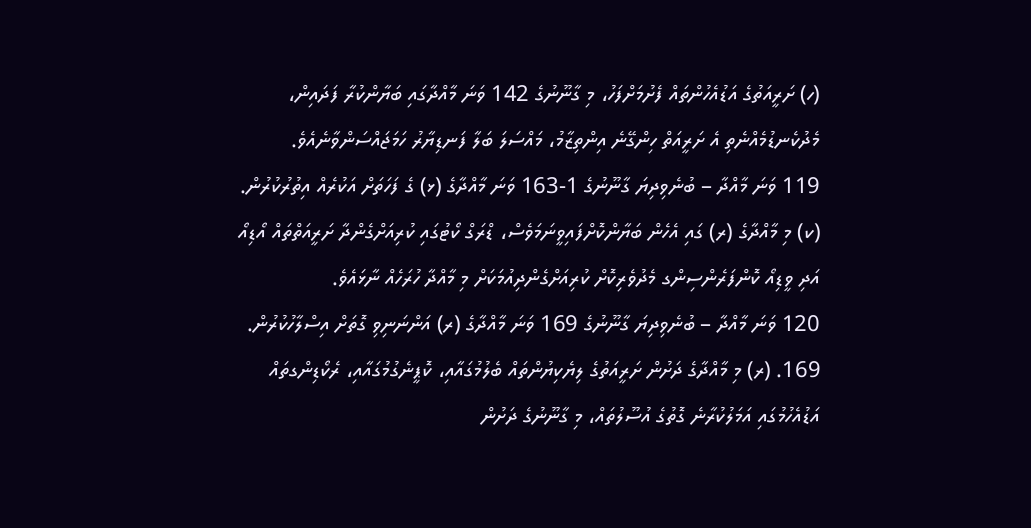(ހ) ށަރީއަތުގެ އަޑުއެހުންތައް ފެށުމަށްފަހު، މި ގާނޫނުގެ 142 ވަނަ މާއްދާގައި ބަޔާންކުރާ ފަދައިން، މެދުކެނޑުމެއްނެތި އެ ށަރީއަތް ހިންގޭނެ އިންތިޒާމު، މައްސަލަ ބަލާ ފަނޑިޔާރު ހަމަޖައްސަންވާނެއެވެ.
119 ވަނަ މާއްދާ – ބުނެވިދިޔަ ގާނޫނުގެ 1-163 ވަނަ މާއްދާގެ (ޅ) ގެ ފަހަތަށް އަކުރެއް އިތުރުކުރުން.
(ކ) މި މާއްދާގެ (ރ) ގައި އެހެން ބަޔާންކޮށްފައިވީނަމަވެސް، ޑްރަގް ކޯޓުގައި ކުރިއަށްގެންދާ ށަރީއަތްތައް އޯޑިއޯ އަދި ވީޑިއޯ ކޮންފަރެންސިންގ މެދުވެރިކޮށް ކުރިއަށްގެންދިއުމަކަށް މި މާއްދާ ހުރަހެއް ނާޅައެވެ.
120 ވަނަ މާއްދާ – ބުނެވިދިޔަ ގާނޫނުގެ 169 ވަނަ މާއްދާގެ (ރ) އަންނަނިވި ގޮތަށް އިސްލާހުކުރުން.
169. (ރ) މި މާއްދާގެ ދަށުން ށަރީއަތުގެ ލިޔެކިޔުންތައް ބެލުމުގައާއި، ކޮޕީނެގުމުގައާއި، ރެކޯޑިންގތައް އަޑުއެހުމުގައި އަމަލުކުރާނެ ގޮތުގެ އުސޫލުތައް، މި ގާނޫނުގެ ދަށުން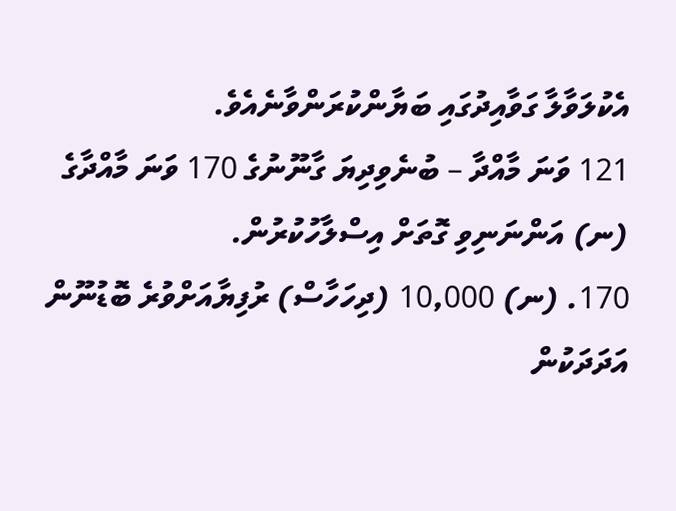އެކުލަވާލާ ގަވާއިދުގައި ބަޔާންކުރަންވާނެއެވެ.
121 ވަނަ މާއްދާ – ބުނެވިދިޔަ ގާނޫނުގެ 170 ވަނަ މާއްދާގެ (ނ) އަންނަނިވި ގޮތަށް އިސްލާހުކުރުން.
170. (ނ) 10,000 (ދިހަހާސް) ރުފިޔާއަށްވުރެ ބޮޑުނޫން އަދަދަކުން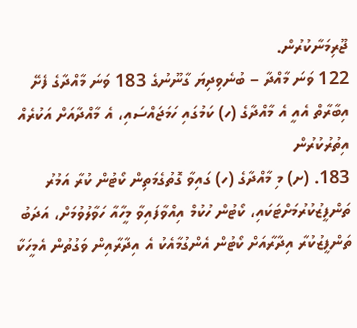ޖޫރިމަނާކުރުން.
122 ވަނަ މާއްދާ – ބުނެވިދިޔަ ގާނޫނުގެ 183 ވަނަ މާއްދާގެ ފެށޭ އިބާރާތް އެއީ އެ މާއްދާގެ (ހ) ކަމުގައި ހަމަޖައްސައި، އެ މާއްދާއަށް އަކުރެއް އިތުރުކުރުން
183. (ށ) މި މާއްދާގެ (ހ) ގައިވާ ގޮތުގެމަތިން ކޯޓުން ކުރާ އަމުރު ތަންފީޒުކުރުމަށްޓަކައި، ކޯޓުން ހުކުމް އިއްވާފައިވާ މީހާއާ ހަވާލުވުމަށް، އަދަބު ތަންފީޒުކުރާ އިދާރާއަށް ކޯޓުން އެންގުމާއެކު އެ އިދާރާއިން ވަގުތުން އެމީހަކާ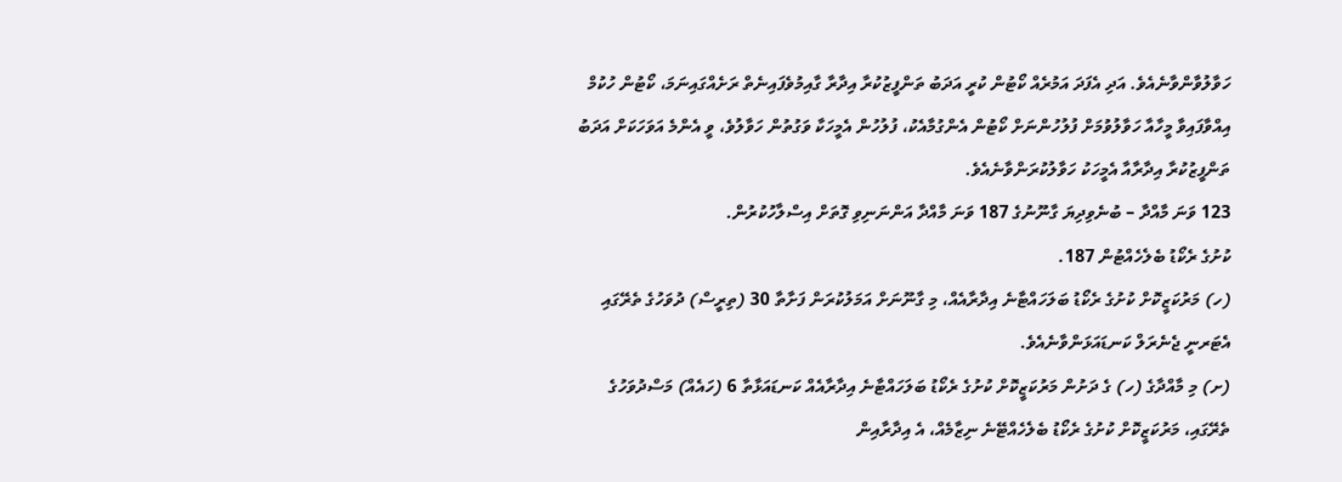ހަވާލުވާންވާނެއެވެ. އަދި އެފަދަ އަމުރެއް ކޯޓުން ކުރީ އަދަބު ތަންފީޒުކުރާ އިދާރާ ގާއިމުވެފައިނެތް ރަށެއްގައިނަމަ، ކޯޓުން ހުކުމް އިއްވާފައިވާ މީހާއާ ހަވާލުވުމަށް ފުލުހުންނަށް ކޯޓުން އެންގުމާއެކު، ފުލުހުން އެމީހަކާ ވަގުތުން ހަވާލުވެ، ވީ އެންމެ އަވަހަކަށް އަދަބު ތަންފީޒުކުރާ އިދާރާއާ އެމީހަކު ހަވާލުކުރަންވާނެއެވެ.
123 ވަނަ މާއްދާ – ބުނެވިދިޔަ ގާނޫނުގެ 187 ވަނަ މާއްދާ އަންނަނިވި ގޮތަށް އިސްލާހުކުރުން.
ކުށުގެ ރެކޯޑު ބެލެހެއްޓުން 187.
(ހ) މަރުކަޒީކޮށް ކުށުގެ ރެކޯޑު ބަލަހައްޓާނެ އިދާރާއެއް، މި ގާނޫނަށް އަމަލުކުރަން ފަށާތާ 30 (ތިރީސް) ދުވަހުގެ ތެރޭގައި އެޓަރނީ ޖެނެރަލް ކަނޑައަޅަންވާނެއެވެ.
(ށ) މި މާއްދާގެ (ހ) ގެ ދަށުން މަރުކަޒީކޮށް ކުށުގެ ރެކޯޑު ބަލަހައްޓާނެ އިދާރާއެއް ކަނޑައަޅާތާ 6 (ހައެއް) މަސްދުވަހުގެ ތެރޭގައި، މަރުކަޒީކޮށް ކުށުގެ ރެކޯޑު ބެލެހެއްޓޭނެ ނިޒާމެއް، އެ އިދާރާއިން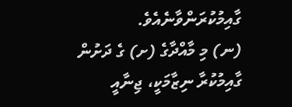ގާއިމުކުރަންވާނެއެވެ.
(ނ) މި މާއްދާގެ (ށ) ގެ ދަށުން ގާއިމުކުރާ ނިޒާމަކީ، ޖިނާއީ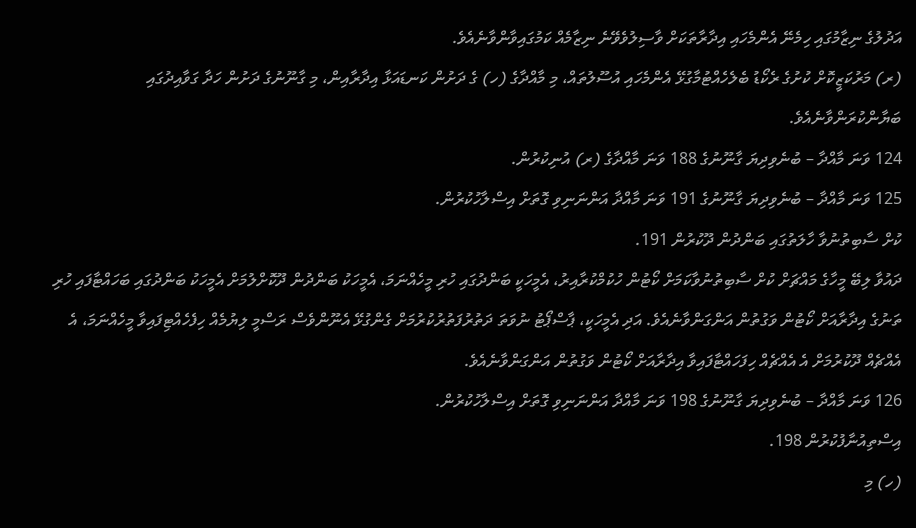އަދުލުގެ ނިޒާމުގައި ހިމެނޭ އެންމެހައި އިދާރާތަކަށް ވާސިލުވެވޭނެ ނިޒާމެއް ކަމުގައިވާންވާނެއެވެ.
(ރ) މަރުކަޒީކޮށް ކުށުގެ ރެކޯޑު ބެލެހެއްޓުމާގުޅޭ އެންމެހައި އުސޫލުތައް، މި މާއްދާގެ (ހ) ގެ ދަށުން ކަނޑައަޅާ އިދާރާއިން، މި ގާނޫނުގެ ދަށުން ހަދާ ގަވާއިދުގައި ބަޔާންކުރަންވާނެއެވެ.
124 ވަނަ މާއްދާ – ބުނެވިދިޔަ ގާނޫނުގެ 188 ވަނަ މާއްދާގެ (ރ) އުނިކުރުން.
125 ވަނަ މާއްދާ – ބުނެވިދިޔަ ގާނޫނުގެ 191 ވަނަ މާއްދާ އަންނަނިވި ގޮތަށް އިސްލާހުކުރުން.
ކުށް ސާބިތުނުވާ ހާލަތުގައި ބަންދުން ދޫކުރުން 191.
ދައުވާ ލިބޭ މީހާގެ މައްޗަށް ކުށް ސާބިތުނުވާކަމަށް ކޯޓުން ހުކުމްކުރާއިރު، އެމީހަކީ ބަންދުގައި ހުރި މީހެއްނަމަ، އެމީހަކު ބަންދުން ދޫކޮށްލުމަށް އެމީހަކު ބަންދުގައި ބަހައްޓާފައި ހުރި ތަނުގެ އިދާރާއަށް ކޯޓުން ވަގުތުން އަންގަންވާނެއެވެ. އަދި އެމީހަކީ، ޕާސްޕޯޓު ނުވަތަ ދަތުރުފަތުރުކުރުމަށް ގެންގުޅޭ އެނޫންވެސް ރަސްމީ ލިޔުމެއް ހިފެހެއްޓިފައިވާ މީހެއްނަމަ، އެ އެއްޗެއް ދޫކުރުމަށް އެ އެއްޗެއް ހިފަހައްޓާފައިވާ އިދާރާއަށް ކޯޓުން ވަގުތުން އަންގަންވާނެއެވެ.
126 ވަނަ މާއްދާ – ބުނެވިދިޔަ ގާނޫނުގެ 198 ވަނަ މާއްދާ އަންނަނިވި ގޮތަށް އިސްލާހުކުރުން.
އިސްތިއުނާފުކުރުން 198.
(ހ) މި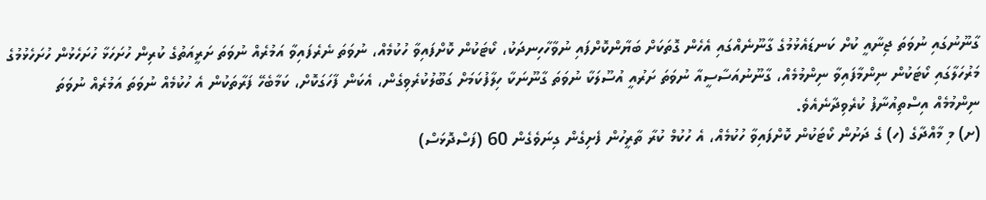ގާނޫނުގައި ނުވަތަ ޖިނާއީ ކުށް ކަނޑައެޅުމުގެ ގާނޫނެއްގައި އެހެން ގޮތަކަށް ބަޔާންކޮށްފައި ނުވާހާހިނދަކު، ކޯޓަކުން ކޮށްފައިވާ ހުކުމެއް، ނުވަތަ ނެރެފައިވާ އަމުރެއް ނުވަތަ ށަރީއަތުގެ ކުރިން ހުށަހަޅާ ހުށަހެޅުން ހުށަހެޅުމުގެ މަރުހަލާގައި ކޯޓަކުން ނިންމާފައިވާ ނިންމުމެއް، ގާނޫނުއަސާސީއާ ނުވަތަ ށަރުއީ އުސޫލަކާ ނުވަތަ ގާނޫނަކާ ހިލާފުކަމަށް ގަބޫލުކުރެވިގެން، އެކަން ފާހަގަކޮށް، ކަމާބެހޭ ފަރާތަކުން އެ ހުކުމެއް ނުވަތަ އަމުރެއް ނުވަތަ ނިންމުމެއް އިސްތިއުނާފު ކުރެވިދާނެއެވެ.
(ށ) މި މާއްދާގެ (ހ) ގެ ދަށުން ކޯޓަކުން ކޮށްފައިވާ ހުކުމެއް، އެ ހުކުމް ކުރާ ތާރީހުން ފެށިގެން ގިނަވެގެން 60 (ފަސްދޮޅަސް)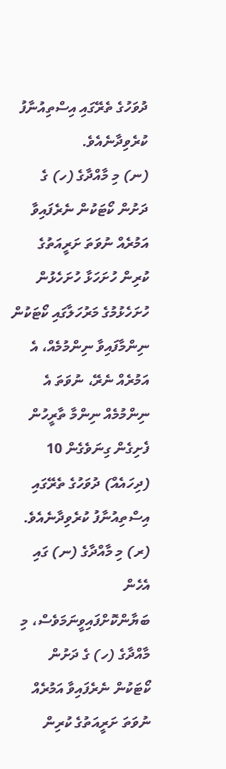ދުވަހުގެ ތެރޭގައި އިސްތިއުނާފު ކުރެވިދާނެއެވެ.
(ނ) މި މާއްދާގެ (ހ) ގެ ދަށުން ކޯޓަކުން ނެރެފައިވާ އަމުރެއް ނުވަތަ ށަރީއަތުގެ ކުރިން ހުށަހަޅާ ހުށަހެޅުން ހުށަހެޅުމުގެ މަރުހަލާގައި ކޯޓަކުން ނިންމާފައިވާ ނިންމުމެއް، އެ އަމުރެއް ނެރޭ، ނުވަތަ އެ ނިންމުމެއް ނިންމާ ތާރީހުން ފެށިގެން ގިނަވެގެން 10 (ދިހައެއް) ދުވަހުގެ ތެރޭގައި އިސްތިއުނާފު ކުރެވިދާނެއެވެ.
(ރ) މި މާއްދާގެ (ނ) ގައި އެހެން ބަޔާންކޮށްފައިވީނަމަވެސް، މި މާއްދާގެ (ހ) ގެ ދަށުން ކޯޓަކުން ނެރެފައިވާ އަމުރެއް ނުވަތަ ށަރީއަތުގެ ކުރިން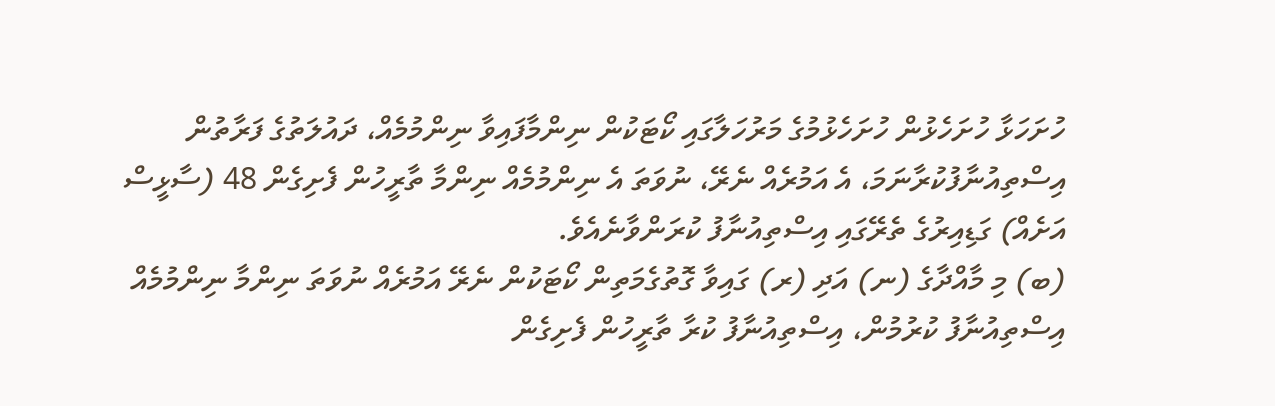ހުށަހަޅާ ހުށަހެޅުން ހުށަހެޅުމުގެ މަރުހަލާގައި ކޯޓަކުން ނިންމާފައިވާ ނިންމުމެއް، ދައުލަތުގެ ފަރާތުން އިސްތިއުނާފުކުރާނަމަ، އެ އަމުރެއް ނެރޭ، ނުވަތަ އެ ނިންމުމެއް ނިންމާ ތާރީހުން ފެށިގެން 48 (ސާޅީސް އަށެއް) ގަޑިއިރުގެ ތެރޭގައި އިސްތިއުނާފު ކުރަންވާނެއެވެ.
(ބ) މި މާއްދާގެ (ނ) އަދި (ރ) ގައިވާ ގޮތުގެމަތިން ކޯޓަކުން ނެރޭ އަމުރެއް ނުވަތަ ނިންމާ ނިންމުމެއް އިސްތިއުނާފު ކުރުމުން، އިސްތިއުނާފު ކުރާ ތާރީހުން ފެށިގެން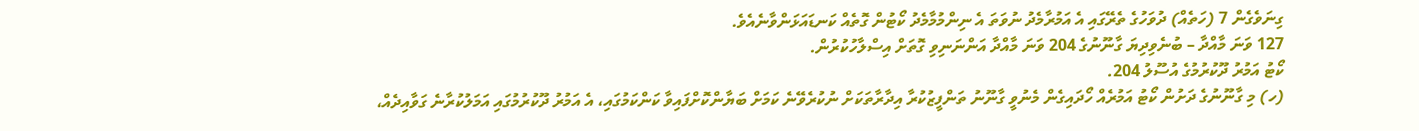ގިނަވެގެން 7 (ހަތެއް) ދުވަހުގެ ތެރޭގައި އެ އަމުރާމެދު ނުވަތަ އެ ނިންމުމާމެދު ކޯޓުން ގޮތެއް ކަނޑައަޅަންވާނެއެވެ.
127 ވަނަ މާއްދާ – ބުނެވިދިޔަ ގާނޫނުގެ 204 ވަނަ މާއްދާ އަންނަނިވި ގޮތަށް އިސްލާހުކުރުން.
ކޯޓު އަމުރު ދޫކުރުމުގެ އުސޫލު 204.
(ހ) މި ގާނޫނުގެ ދަށުން ކޯޓު އަމުރެއް ހޯދައިގެން މެނުވީ ގާނޫނު ތަންފީޒުކުރާ އިދާރާތަކަށް ނުކުރެވޭނެ ކަމަށް ބަޔާންކޮށްފައިވާ ކަންކަމުގައި، އެ އަމުރު ދޫކުރުމުގައި އަމަލުކުރާނެ ގަވާއިދެއް،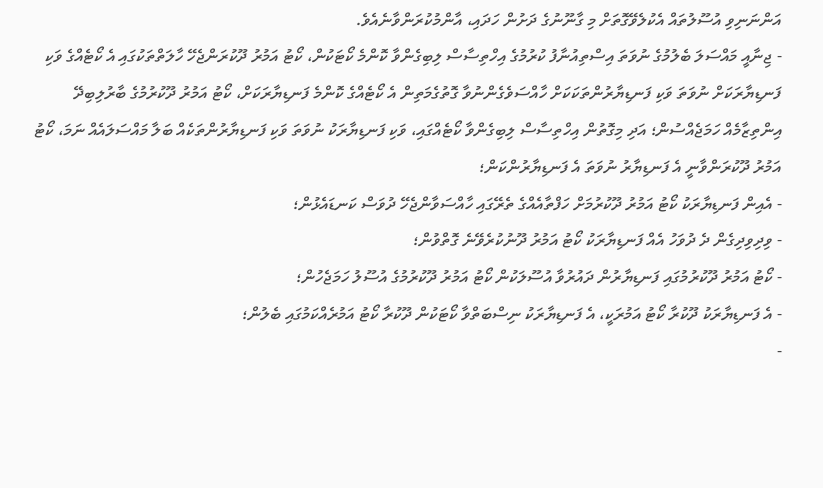އަންނަނިވި އުސޫލުތައް އެކުލެވޭގޮތަށް މި ގާނޫނުގެ ދަށުން ހަދައި، އާންމުކުރަންވާނެއެވެ.
- ޖިނާއީ މައްސަލަ ބެލުމުގެ ނުވަތަ އިސްތިއުނާފު ކުރުމުގެ އިހްތިސާސް ލިބިގެންވާ ކޮންމެ ކޯޓަކުން، ކޯޓު އަމުރު ދޫކުރަންޖެހޭ ހާލަތްތަކުގައި އެ ކޯޓެއްގެ ވަކި ފަނޑިޔާރަކަށް ނުވަތަ ވަކި ފަނޑިޔާރުންތަކަކަށް ހާއްސަވެގެންނުވާ ގޮތުގެމަތިން އެ ކޯޓެއްގެ ކޮންމެ ފަނޑިޔާރަކަށް، ކޯޓު އަމުރު ދޫކުރުމުގެ ބާރުލިބިދޭ އިންތިޒާމެއް ހަމަޖެއްސުން؛ އަދި މިގޮތުން އިހްތިސާސް ލިބިގެންވާ ކޯޓެއްގައި، ވަކި ފަނޑިޔާރަކު ނުވަތަ ވަކި ފަނޑިޔާރުންތަކެއް ބަލާ މައްސަލައެއް ނަމަ، ކޯޓު އަމުރު ދޫކުރަންވާނީ އެ ފަނޑިޔާރު ނުވަތަ އެ ފަނޑިޔާރުންކަން؛
- އެއިން ފަނޑިޔާރަކު ކޯޓު އަމުރު ދޫކުރުމަށް ހަފްތާއެއްގެ ތެރޭގައި ހާއްސަވާންޖެހޭ ދުވަސް ކަނޑައެޅުން؛
- ވިދިވިދިގެން ދެ ދުވަހު އެއް ފަނޑިޔާރަކު ކޯޓު އަމުރު ދޫނުކުރެވޭނެ ގޮތްވުން؛
- ކޯޓު އަމުރު ދޫކުރުމުގައި ފަނޑިޔާރުން ދައުރުވާ އުސޫލަކުން ކޯޓު އަމުރު ދޫކުރުމުގެ އުސޫލު ހަމަޖެހުން؛
- އެ ފަނޑިޔާރަކު ދޫކުރާ ކޯޓު އަމުރަކީ، އެ ފަނޑިޔާރަކު ނިސްބަތްވާ ކޯޓަކުން ދޫކުރާ ކޯޓު އަމުރެއްކަމުގައި ބެލުން؛
-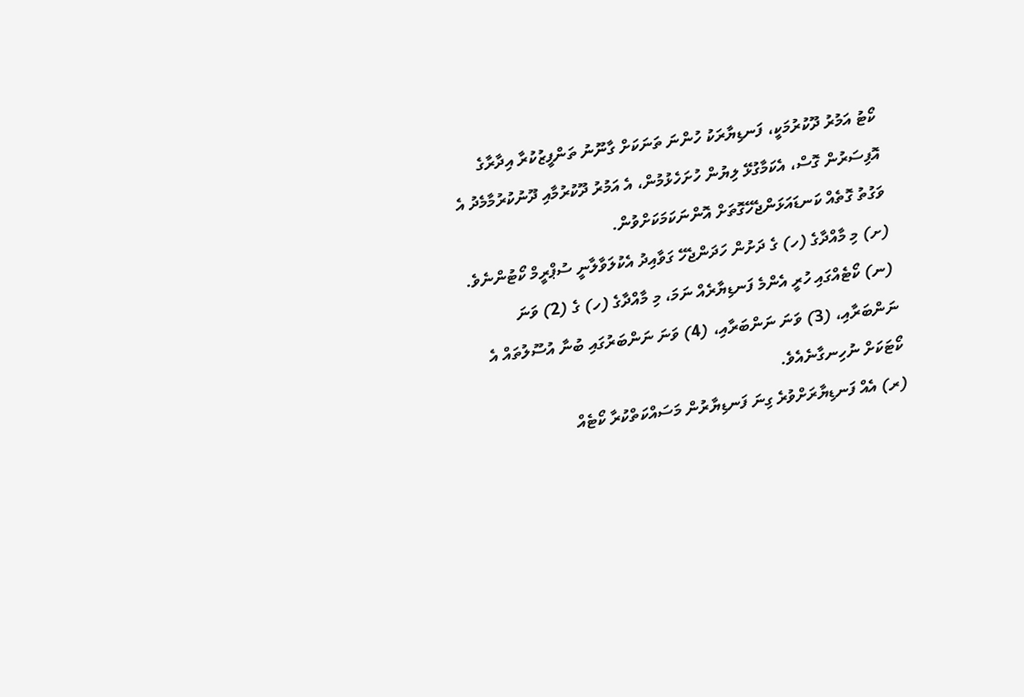ކޯޓު އަމުރު ދޫކުރުމަކީ، ފަނޑިޔާރަކު ހުންނަ ތަނަކަށް ގާނޫނު ތަންފީޒުކުރާ އިދާރާގެ އޮފިސަރުން ގޮސް، އެކަމާގުޅޭ ލިޔުން ހުށަހެޅުމުން، އެ އަމުރު ދޫކުރުމާއި ދޫނުކުރުމާމެދު އެ ވަގުތު ގޮތެއް ކަނޑައަޅަންޖެހޭގޮތަށް އޮންނަކަމަކަށްވުން.
(ށ) މި މާއްދާގެ (ހ) ގެ ދަށުން ހަދަންޖެހޭ ގަވާއިދު އެކުލަވާލާނީ ސުޕްރީމް ކޯޓުންނެވެ.
(ނ) ކޯޓެއްގައި ހުރީ އެންމެ ފަނޑިޔާރެއް ނަމަ، މި މާއްދާގެ (ހ) ގެ (2) ވަނަ ނަންބަރާއި، (3) ވަނަ ނަންބަރާއި، (4) ވަނަ ނަންބަރުގައި ބުނާ އުސޫލުތައް އެ ކޯޓަކަށް ނުހިނގާނެއެވެ.
(ރ) އެއް ފަނޑިޔާރަށްވުރެ ގިނަ ފަނޑިޔާރުން މަސައްކަތްކުރާ ކޯޓެއް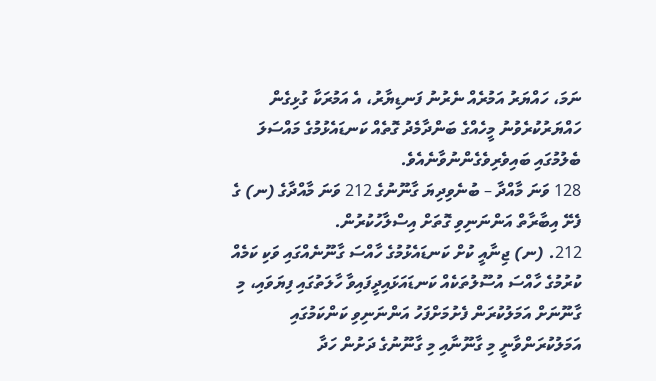ނަމަ، ހައްޔަރު އަމުރެއް ނެރުނު ފަނޑިޔާރު، އެ އަމުރަކާ ގުޅިގެން ހައްޔަރުކުރެވުނު މީހެއްގެ ބަންދާމެދު ގޮތެއް ކަނޑައެޅުމުގެ މައްސަލަ ބެލުމުގައި ބައިވެރިވެގެންނުވާނެއެވެ.
128 ވަނަ މާއްދާ – ބުނެވިދިޔަ ގާނޫނުގެ 212 ވަނަ މާއްދާގެ (ނ) ގެ ފެށޭ އިބާރާތް އަންނަނިވި ގޮތަށް އިސްލާހުކުރުން.
212. (ނ) ޖިނާއީ ކުށް ކަނޑައެޅުމުގެ ހާއްސަ ގާނޫނެއްގައި ވަކި ކަމެއް ކުރުމުގެ ހާއްސަ އުސޫލުތަކެއް ކަނޑައަޅައިދީފައިވާ ހާލަތުގައި ފިޔަވައި، މި ގާނޫނަށް އަމަލުކުރަން ފެށުމަށްފަހު އަންނަނިވި ކަންކަމުގައި އަމަލުކުރަންވާނީ މި ގާނޫނާއި މި ގާނޫނުގެ ދަށުން ހަދާ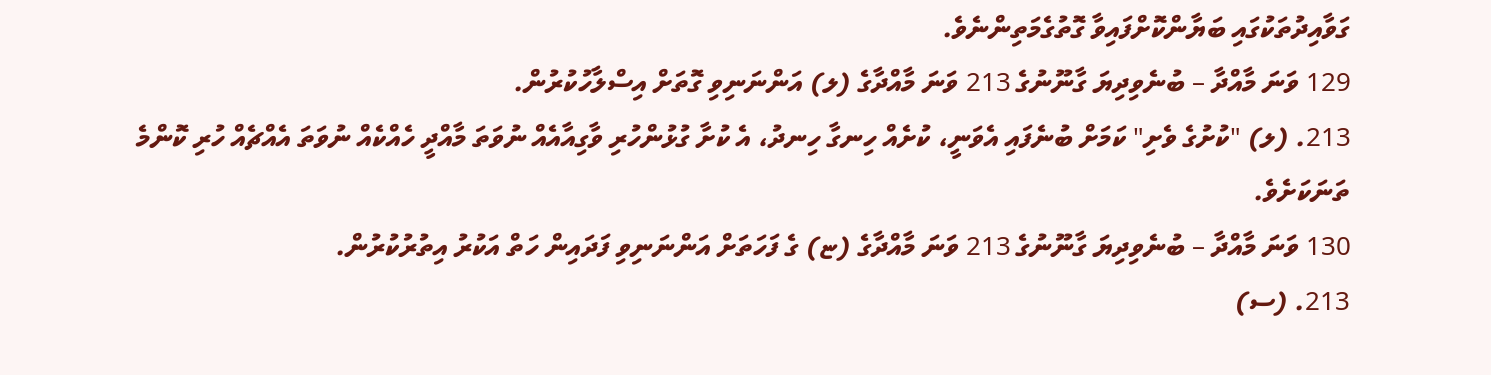ގަވާއިދުތަކުގައި ބަޔާންކޮށްފައިވާ ގޮތުގެމަތިންނެވެ.
129 ވަނަ މާއްދާ – ބުނެވިދިޔަ ގާނޫނުގެ 213 ވަނަ މާއްދާގެ (ލ) އަންނަނިވި ގޮތަށް އިސްލާހުކުރުން.
213. (ލ) "ކުށުގެ ވެށި" ކަމަށް ބުނެފައި އެވަނީ، ކުށެއް ހިނގާ ހިނދު، އެ ކުށާ ގުޅުންހުރި ވާގިއާއެއް ނުވަތަ މާއްދީ ހެއްކެއް ނުވަތަ އެއްޗެއް ހުރި ކޮންމެ ތަނަކަށެވެ.
130 ވަނަ މާއްދާ – ބުނެވިދިޔަ ގާނޫނުގެ 213 ވަނަ މާއްދާގެ (ޏ) ގެ ފަހަތަށް އަންނަނިވި ފަދައިން ހަތް އަކުރު އިތުރުކުރުން.
213. (ސ)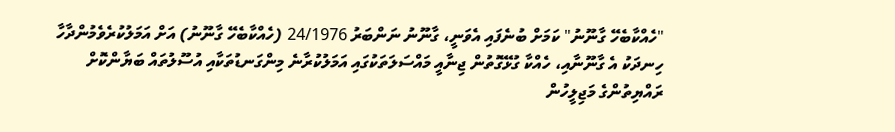"ހެއްކާބެހޭ ގާނޫނު" ކަމަށް ބުނެފައި އެވަނީ، ގާނޫނު ނަންބަރު 24/1976 (ހެއްކާބެހޭ ގާނޫނު) އަށް އަމަލުކުރެވެމުންދާހާ ހިނދަކު އެ ގާނޫނާއި، ހެއްކާ ގުޅޭގޮތުން ޖިނާއީ މައްސަލަތަކުގައި އަމަލުކުރާނެ މިންގަނޑުތަކާއި އުސޫލުތައް ބަޔާންކޮށް ރައްޔިތުންގެ މަޖިލީހުން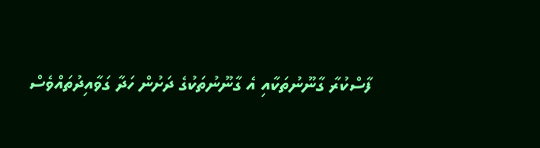ފާސްކުރާ ގާނޫނުތަކާއި އެ ގާނޫނުތަކުގެ ދަށުން ހަދާ ގަވާއިދުތައްވެސް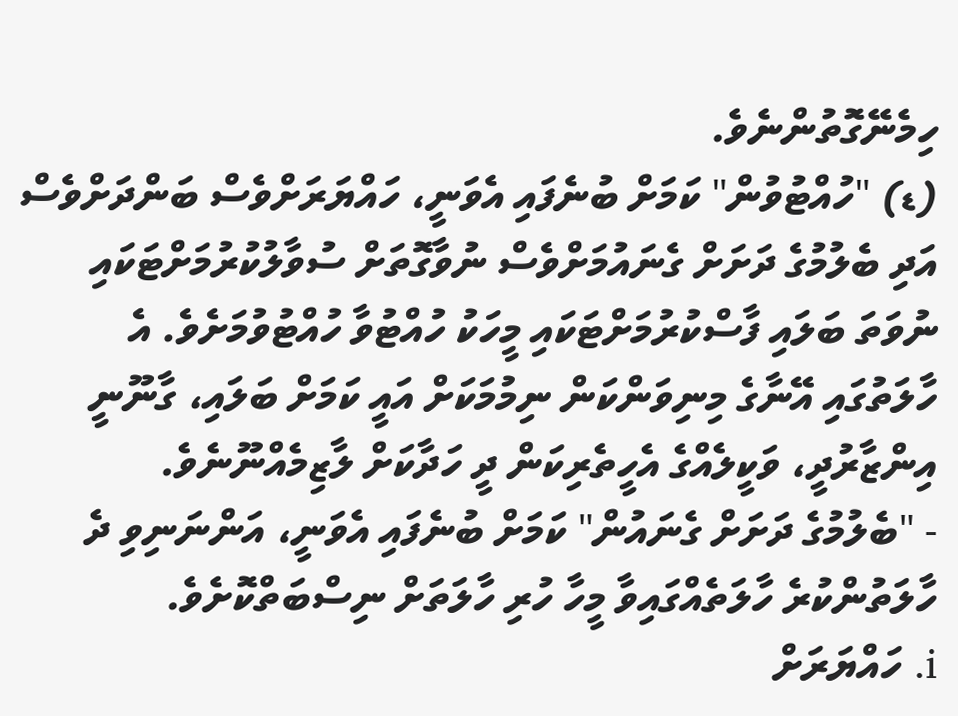ހިމެނޭގޮތުންނެވެ.
(ޑ) "ހުއްޓުވުން" ކަމަށް ބުނެފައި އެވަނީ، ހައްޔަރަށްވެސް ބަންދަށްވެސް އަދި ބެލުމުގެ ދަށަށް ގެނައުމަށްވެސް ނުވާގޮތަށް ސުވާލުކުރުމަށްޓަކައި ނުވަތަ ބަލައި ފާސްކުރުމަށްޓަކައި މީހަކު ހުއްޓުވާ ހުއްޓުވުމަށެވެ. އެ ހާލަތުގައި އޭނާގެ މިނިވަންކަން ނިމުމަކަށް އައީ ކަމަށް ބަލައި، ގާނޫނީ އިންޒާރުދީ، ވަކީލެއްގެ އެހީތެރިކަން ދީ ހަދާކަށް ލާޒިމެއްނޫނެވެ.
- "ބެލުމުގެ ދަށަށް ގެނައުން" ކަމަށް ބުނެފައި އެވަނީ، އަންނަނިވި ދެ ހާލަތުންކުރެ ހާލަތެއްގައިވާ މީހާ ހުރި ހާލަތަށް ނިސްބަތްކޮށެވެ.
i. ހައްޔަރަށް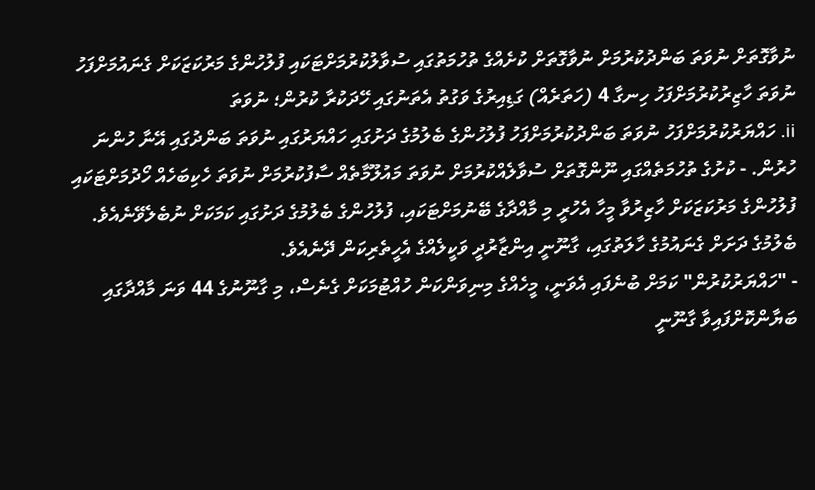ނުވާގޮތަށް ނުވަތަ ބަންދުކުރުމަށް ނުވާގޮތަށް ކުށެއްގެ ތުހުމަތުގައި ސުވާލުކުރުމަށްޓަކައި ފުލުހުންގެ މަރުކަޒަކަށް ގެނައުމަށްފަހު ނުވަތަ ހާޒިރުކުރުމަށްފަހު ހިނގާ 4 (ހަތަރެއް) ގަޑިއިރުގެ ވަގުތު އެތަނުގައި ހޭދަކުރާ ކުރުން؛ ނުވަތަ
ii. ހައްޔަރުކުރުމަށްފަހު ނުވަތަ ބަންދުކުރުމަށްފަހު ފުލުހުންގެ ބެލުމުގެ ދަށުގައި ހައްޔަރުގައި ނުވަތަ ބަންދުގައި އޭނާ ހުންނަ ހުރުން. - ކުށުގެ ތުހުމަތެއްގައި ނޫންގޮތަށް ސުވާލެއްކުރުމަށް ނުވަތަ މައުލޫމާތެއް ސާފުކުރުމަށް ނުވަތަ ހެކިބަހެއް ހޯދުމަށްޓަކައި ފުލުހުންގެ މަރުކަޒަކަށް ހާޒިރުވާ މީހާ އެހުރީ މި މާއްދާގެ ބޭނުމަށްޓަކައި، ފުލުހުންގެ ބެލުމުގެ ދަށުގައި ކަމަކަށް ނުބެލެވޭނެއެވެ. ބެލުމުގެ ދަށަށް ގެނައުމުގެ ހާލަތުގައި، ގާނޫނީ އިންޒާރުދީ ވަކީލެއްގެ އެހީތެރިކަން ދޭނެއެވެ.
- "ހައްޔަރުކުރުން" ކަމަށް ބުނެފައި އެވަނީ، މީހެއްގެ މިނިވަންކަން ހުއްޓުމަކަށް ގެނެސް، މި ގާނޫނުގެ 44 ވަނަ މާއްދާގައި ބަޔާންކޮށްފައިވާ ގާނޫނީ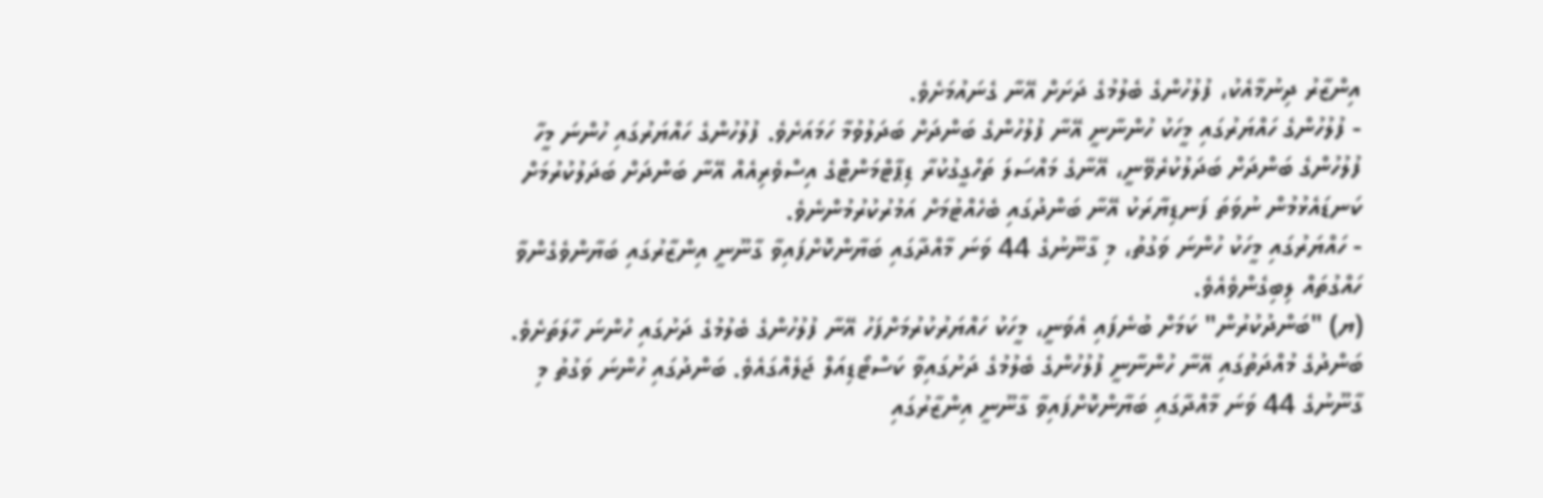އިންޒާރު ދިނުމާއެކު، ފުލުހުންގެ ބެލުމުގެ ދަށަށް އޭނާ ގެނައުމަށެވެ.
- ފުލުހުންގެ ހައްޔަރުގައި މީހަކު ހުންނާނީ އޭނާ ފުލުހުންގެ ބަންދަށް ބަދަލުވުމާ ހަމައަށެވެ. ފުލުހުންގެ ހައްޔަރުގައި ހުންނަ މީހާ ފުލުހުންގެ ބަންދަށް ބަދަލުކުރެވޭނީ، އޭނާގެ މައްސަލަ ތަހްގީގުކުރާ ޑިޕާޓްމަންޓްގެ އިސްވެރިއެއް އޭނާ ބަންދަށް ބަދަލުކުރުމަށް ކަނޑައެޅުމުން ނުވަތަ ފަނޑިޔާރަކު އޭނާ ބަންދުގައި ބެހެއްޓުމަށް އަމުރުކުރުމުންނެވެ.
- ހައްޔަރުގައި މީހަކު ހުންނަ ވަގުތު، މި ގާނޫނުގެ 44 ވަނަ މާއްދާގައި ބަޔާންކޮށްފައިވާ ގާނޫނީ އިންޒާރުގައި ބަޔާންވެގެންވާ ހައްގުތައް ލިބިގެންވެއެވެ.
(ޔ) "ބަންދުކުރުން" ކަމަށް ބުނެފައި އެވަނީ، މީހަކު ހައްޔަރުކުރުމަށްފަހު އޭނާ ފުލުހުންގެ ބެލުމުގެ ދަށުގައި ހުންނަ ހާލަތަށެވެ. ބަންދުގެ މުއްދަތުގައި އޭނާ ހުންނާނީ ފުލުހުންގެ ބެލުމުގެ ދަށުގައިވާ ކަސްޓޯޑިއަލް ޖަލެއްގައެވެ. ބަންދުގައި ހުންނަ ވަގުތު މި ގާނޫނުގެ 44 ވަނަ މާއްދާގައި ބަޔާންކޮށްފައިވާ ގާނޫނީ އިންޒާރުގައި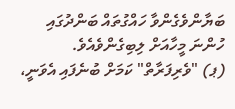ބަޔާންވެގެންވާ ހައްގުތައް ބަންދުގައި ހުންނަ މީހާއަށް ލިބިގެންވެއެވެ.
(ޕ) "ވެރިފަރާތް" ކަމަށް ބުނެފައި އެވަނީ،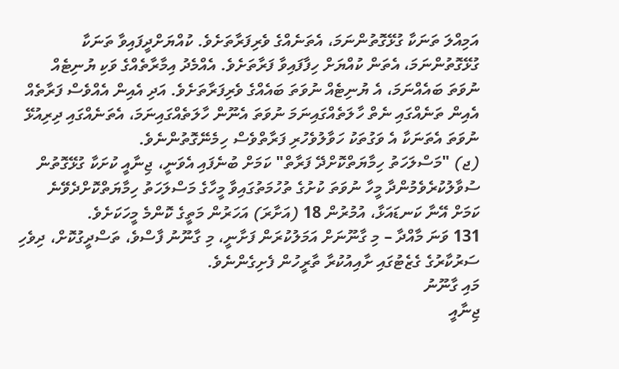އަމިއްލަ ތަނަކާ ގުޅޭގޮތުންނަމަ، އެތަނެއްގެ ވެރިފަރާތަށެވެ. ކުއްޔަށްދީފައިވާ ތަނަކާ ގުޅޭގޮތުންނަމަ، އެތަން ކުއްޔަށް ހިފާފައިވާ ފަރާތަށެވެ. އެއްމެދު އިމާރާތެއްގެ ވަކި ޔުނިޓެއް ނުވަތަ ބައެއްނަމަ، އެ ޔުނިޓެއް ނުވަތަ ބައެއްގެ ވެރިފަރާތަށެވެ. އަދި އެއިން އެއްވެސް ފަރާތެއް އެއިން ތަނެއްގައި ނެތް ހާލަތެއްގައިނަމަ ނުވަތަ އެނޫން ހާލަތެއްގައިނަމަ، އެތަނެއްގައި ދިރިއުޅޭ ނުވަތަ އެތަނަކާ އެ ވަގުތަކު ހަވާލުވެހުރި ފަރާތްވެސް ހިމެނޭގޮތުންނެވެ.
(ޖ) "މަސްލަހަތު ހިމާޔަތްކޮށްދޭ ފަރާތް" ކަމަށް ބުނެފައި އެވަނީ، ޖިނާއީ ކުށަކާ ގުޅޭގޮތުން ސުވާލުކުރެވެމުންދާ މީހާ ނުވަތަ ކުށުގެ ތުހުމަތުގައިވާ މީހާގެ މަސްލަހަތު ހިމާޔަތްކޮށްދެވޭނެ ކަމަށް އޭނާ ކަނޑައަޅާ، އުމުރުން 18 (އަށާރަ) އަހަރުން މަތީގެ ކޮންމެ މީހަކަށެވެ.
131 ވަނަ މާއްދާ – މި ގާނޫނަށް އަމަލުކުރަން ފަށާނީ، މި ގާނޫނު ފާސްވެ، ތަސްދީގުކޮށް، ދިވެހި ސަރުކާރުގެ ގެޒެޓުގައި ށާއިއުކުރާ ތާރީހުން ފެށިގެންނެވެ.
މައި ގާނޫނު
ޖިނާއީ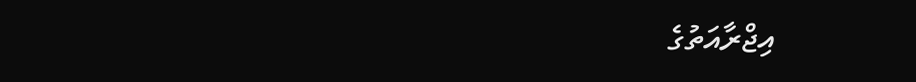އިޖްރާއަތުގެ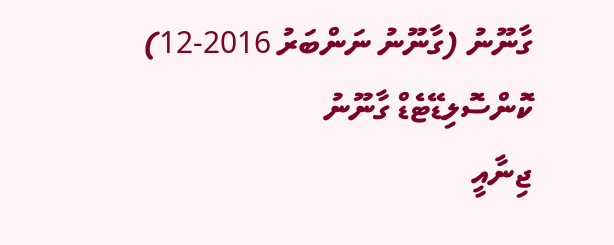ގާނޫނު (ގާނޫނު ނަންބަރު 2016-12)
ކޮންސޮލިޑޭޓެޑް ގާނޫނު
ޖިނާއީ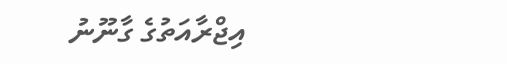އިޖްރާއަތުގެ ގާނޫނު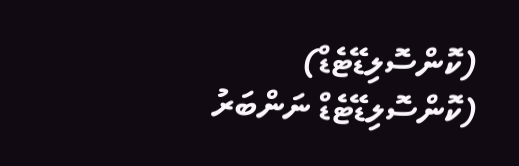(ކޮންސޮލިޑޭޓެޑް) (ކޮންސޮލިޑޭޓެޑް ނަންބަރު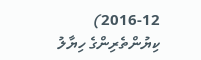2016-12)
ކިޔުންތެރިންގެ ހިޔާލު